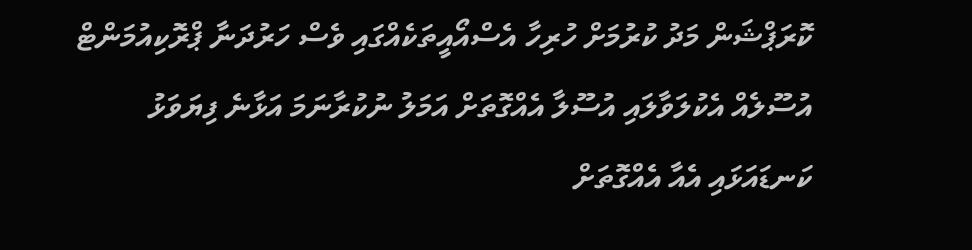ކޮރަޕްޝަން މަދު ކުރުމަށް ހުރިހާ އެސްއޯއީތަކެއްގައި ވެސް ހަރުދަނާ ޕްރޮކިއުމަންޓް އުސޫލެއް އެކުލަވާލައި އުސޫލާ އެއްގޮތަށް އަމަލު ނުކުރާނަމަ އަޅާނެ ފިޔަވަޅު ކަނޑައަޅައި އެއާ އެއްގޮތަށް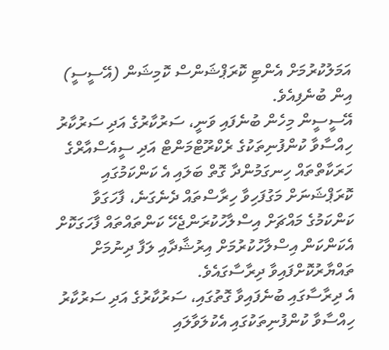އަމަލުކުރުމަށް އެންޓި ކޮރަޕްޝަންސް ކޮމިޝަން (އޭސީސީ) އިން ބުނެފިއެވެ.
އޭސީސީން މިހެން ބުނެފައި ވަނީ، ސަރުކާރުގެ އަދި ސަރުކާރު ހިއްސާވާ ކުންފުނިތަކުގެ ރެކްރޫޓްމަންޓް އަދި ސީއެސްއާރްގެ ހަރަކާތްތައް ހިނގަމުންދާ ގޮތް ބަލައި އެ ކަންކަމުގައި ކޮރަޕްޝަނަށް މަގުފަހިވާ ހިރާސްތައް ދެނެގަނެ، ފާހަގަވާ ކަންކަމުގެ މައްޗަށް އިސްލާހުކުރަންޖެހޭ ކަންތައްތައް ފާހަގަކޮށް އެކަންކަން އިސްލާހުކުރުމަށް އިރުޝާދާއި ލަފާ ދިނުމަށް ތައްޔާރުކޮށްފައިވާ ދިރާސާގައެވެ.
އެ ދިރާސާގައި ބުނެފައިވާ ގޮތުގައި، ސަރުކާރުގެ އަދި ސަރުކާރު ހިއްސާވާ ކުންފުނިތަކުގައި އެކުލަވާލައި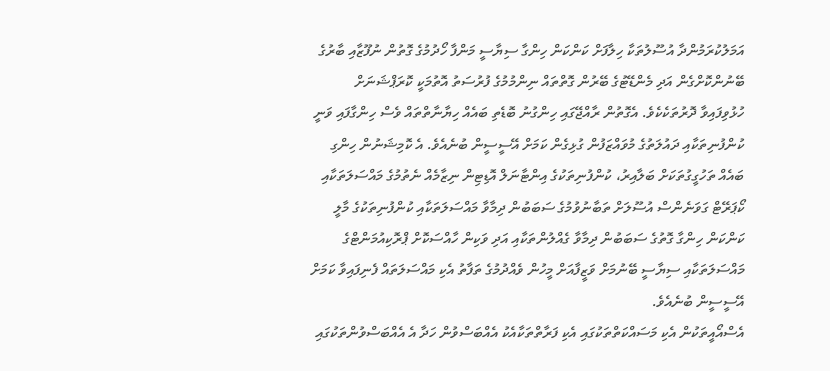އަމަލުކުރަމުންދާ އުސޫލުތަކާ ހިލާފަށް ކަންކަން ހިންގާ ސިޔާސީ މަންފާ ހޯދުމުގެ ގޮތުން ނުފޫޒާއި ބާރުގެ ބޭނުންކޮށްގެން އަދި މެންޑޭޓުގެ ބޭރުން ގޮތްތައް ނިންމުމުގެ ފުރުސަތު އޮތުމަކީ ކޮރަޕްޝަނަށް ހުޅުވިފައިވާ ދޮރުތަކެކެވެ. އެގޮތުން ރާއްޖޭގައި ހިންގުނު ބޮޑެތި ބައެއް ހިޔާނާތްތައް ވެސް ހިންގާފައި ވަނީ ކުންފުނިތަކާއި ދައުލަތުގެ މުވައްޒަފުން ގުޅިގެން ކަމަށް އޭސީސީން ބުނެއެވެ. އެ ކޮމިޝަނުން ހިންގި ބައެއް ތަހުގީގުތަކަށް ބަލާއިރު، ކުންފުނިތަކުގެ އިންޓާނަލް އޮޑިޓިން ނިޒާމެއް ނެތުމުގެ މައްސަލަތަކާއި ކޯޕަރޭޓް ގަވަނެންސް އުސޫލަށް ތަބާނުވުމުގެ ސަބަބުން ދިމާވާ މައްސަލަތަކާއި ކުންފުނިތަކުގެ މާލީ ކަންކަން ހިންގާ ގޮތުގެ ސަބަބުން ދިމާވާ ގެއްލުންތަކާއި އަދި ވަކިން ހާއްސަކޮށް ޕްރޮކިއުމަންޓްގެ މައްސަލަތަކާއި ސިޔާސީ ބޭނުމަށް ވަޒީފާއަށް މީހުން ވެއްދުމުގެ ތަފާތު އެކި މައްސަލަތައް ފެނިފައިވާ ކަމަށް އޭސީސީން ބުނެއެވެ.
އެސްއޯއީތަކުން އެކި މަސައްކަތްތަކުގައި އެކި ފަރާތްތަކާއެކު އެއްބަސްވުން ހަދާ އެ އެއްބަސްވުންތަކުގައި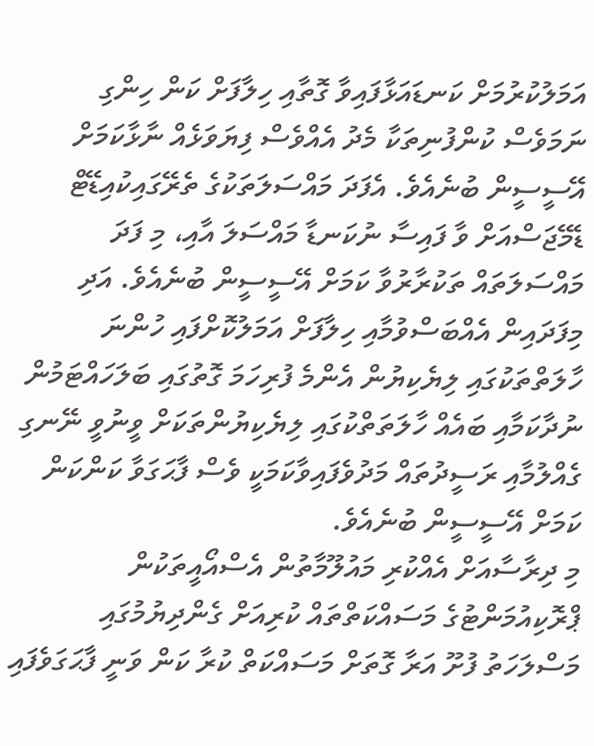އަމަލުކުރުމަށް ކަނޑައަޅާފައިވާ ގޮތާއި ހިލާފަށް ކަން ހިންގި ނަމަވެސް ކުންފުނިތަކާ މެދު އެއްވެސް ފިޔަވަޅެއް ނާޅާކަމަށް އޭސީސީން ބުނެއެވެ. އެފަދަ މައްސަލަތަކުގެ ތެރޭގައިކުއިޑޭޓް ޑެމޭޖަސްއަށް ވާ ފައިސާ ނުކަނޑާ މައްސަލަ އާއި، މި ފަދަ މައްސަލަތައް ތަކުރާރުވާ ކަމަށް އޭސީސީން ބުނެއެވެ. އަދި މިފަދައިން އެއްބަސްވުމާއި ހިލާފަށް އަމަލުކޮށްފައި ހުންނަ ހާލަތްތަކުގައި ލިޔެކިޔުން އެންމެ ފުރިހަމަ ގޮތުގައި ބަލަހައްޓަމުން ނުދާކަމާއި ބައެއް ހާލަތަތްކުގައި ލިޔެކިޔުންތަކަށް ވީނުވީ ނޭނގި ގެއްލުމާއި ރަސީދުތައް މަދުވެފައިވާކަމަކީ ވެސް ފާޙަގަވާ ކަންކަން ކަމަށް އޭސީސީން ބުނެއެވެ.
މި ދިރާސާއަށް އެއްކުރި މައުލޫމާތުން އެސްއޯއީތަކުން ޕްރޮކިއުމަންޓުގެ މަސައްކަތްތައް ކުރިއަށް ގެންދިޔުމުގައި މަސްލަހަތު ފުށޫ އަރާ ގޮތަށް މަސައްކަތް ކުރާ ކަން ވަނީ ފާޙަގަވެފައި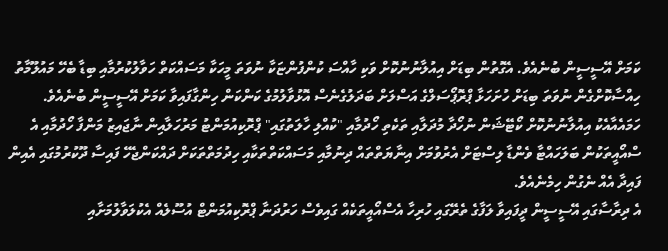ކަމަށް އޭސީސީން ބުނެއެވެ. އެގޮތުން ބިޑަށް އިއުލާނުނުކޮށް ވަކި ހާއްސަ ކުންފުންޏަކާ ނުވަތަ މީހަކާ މަސައްކަތް ހަވާލުކުރުމާއި ބިޑާ ބެހޭ މައުލޫމާތު ހިއްސާކޮށްގެން ނުވަތަ ބިޑަށް ހުށަހަޅާ ޕްރޮޕޯސަލްގެ އަސްލަށް ބަދަލުގެނެސް އޮޅުވާލުމުގެ ކަންކަން ހިންގާފައިވާ ކަމަށް އޭސީސީން ބުނެއެވެ. ހަމައެއާއެކު އިއުލާނުނުކޮށް ކޯޓޭޝަން ނުހޯދާ މުދަލާއި ތަކެތި ހޯދުމާއި "ކުއްލި ހާލަތުގައި" ޕްރޮކިއުމަންޓު މަރުހަލާއިން ނާޖައިޒު މަންފާ ހޯދުމާއި އެ ސްއޯއީތަކުން ބަލަހައްޓާ ވެންޑާ ލިސްޓަށް އެރުވުމަށް އިނާޔަތްތައް ދިނުމާއި މަސައްކަތްތަކާއި ހިދުމަތްތަކަށް ދައްކަންޖެހޭ ފައިސާ ދޫކުރުމުގައި އެއިން ފައިދާ އެއް ނެގުން ހިމެނެއެވެ.
އެ ދިރާސާގައި އޭސީސީން ދީފައިވާ ލަފާގެ ތެރޭގައި ހުރިހާ އެސްއޯއީތަކެއް ގައިވެސް ހަރުދަނާ ޕްރޮކިއުމަންޓް އުސޫލެއް އެކުލަވާލުމަށާއި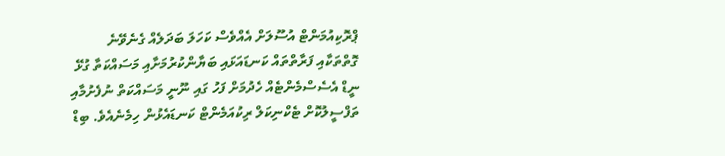ޕްރޮކިއުމަންޓް އުސޫލަށް އެއްވެސް ކަހަލަ ބަދަލެއް ގެނެވޭނެ ގޮތްތަކާއި ފަރާތްތައް ކަނޑައަޅައި ބަޔާންކުރުމަށާއި މަސައްކަތާ ގުޅޭ ނީޑް އެސެސްމެންޓެއް ހެދުމަށް ފަހު ގައި ނޫނީ މަސައްކަތް ނުފެށުމާއި ތަފްސީލުކޮށް ޓެކްނިކަލް ރިކުއަމެންޓް ކަނޑައެޅުން ހިމެނެއެވެ. ބިޑް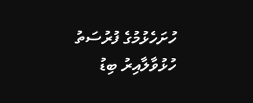ހުށަހެޅުމުގެ ފުރުސަތު ހުޅުވާލާއިރު ބިޑު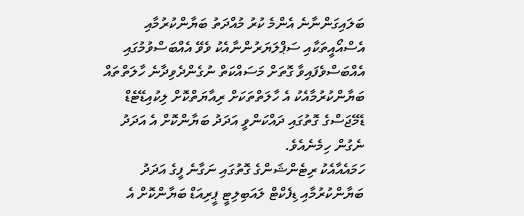ބަލައިގަންނާނެ އެންމެ ކުރު މުއްދަތު ބަޔާންކުރުމާއި އެސްއޯއީތަކާއި ސަޕްލަޔަރުންނާއެކު ވެވޭ އެއްބަސްވުމުގައި އެއްބަސްވެފައިވާ ގޮތަށް މަސައްކަތް ނުގެންދެވިދާނެ ހާލަތްތައް ބަޔާންކުރުމާއެކު އެ ހާލަތްތަކަށް ރިއާޔަތްކޮށް ލިކުއިޑޭޓެޑް ޑެމޭޖަސްގެ ގޮތުގައި ދައްކަންވީ އަދަދު ބަޔާންކޮށް އެ އަދަދު ނެގުން ހިމެނެއެވެ.
ހަމައެއާއެކު ރިޓެންޝަންގެ ގޮތުގައި ނަގާނެ ފީގެ އަދަދު ބަޔާންކުރުމާއި ޑިފެކްޓް ލައަބިލިޓީ ޕީރިއަޑް ބަޔާންކޮށް އެ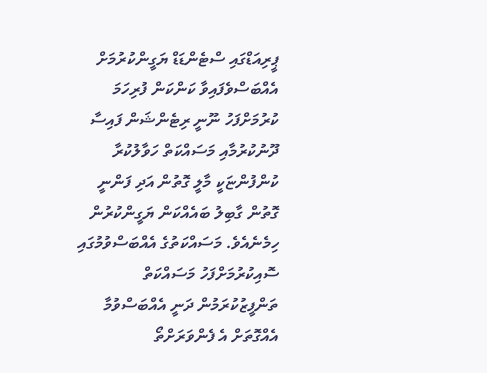ޕީރިއަޑްގައި ސްޓެންޑަޑް ޔަގީންކުރުމަށް އެއްބަސްވެފައިވާ ކަންކަން ފުރިހަމަ ކުރުމަށްފަހު ނޫނީ ރިޓެންޝަން ފައިސާ ދޫނުކުރުމާއި މަސައްކަތް ހަވާލުކުރާ ކުންފުންޏަކީ މާލީ ގޮތުން އަދި ފަންނީ ގޮތުން ގާބިލު ބައެއްކަން ޔަގީންކުރުން ހިމެނެއެވެ. މަސައްކަތުގެ އެއްބަސްވުމުގައި ސޮއިކުރުމަށްފަހު މަސައްކަތް ތަންފީޒުކުރަމުން ދަނީ އެއްބަސްވުމާ އެއްގޮތަށް އެ ފެންވަރަށްތޯ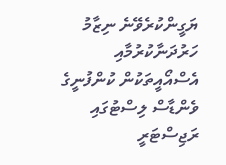ޔަގީންކުރެވޭނެ ނިޒާމު ހަރުދަނާކުރުމާއި އެސްއޯއީތަކުން ކުންފުނީގެ ވެންޑާސް ލިސްޓުގައި ރަޖިސްޓަރީ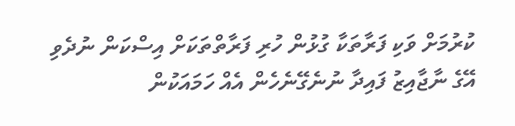ކުރުމަށް ވަކި ފަރާތަކާ ގުޅުން ހުރި ފަރާތްތަކަށް އިސްކަން ނުދެވި އޭގެ ނާޖާއިޒު ފައިދާ ނުނެގޭނެހެން އެއް ހަމައަކުން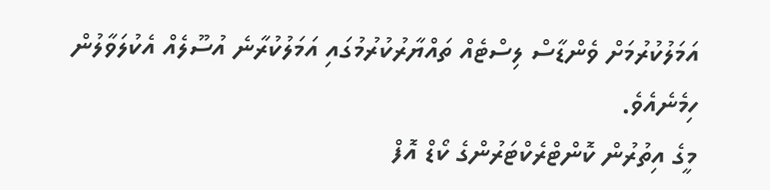އަމަލުކުރުމަށް ވެންޑާސް ލިސްޓެއް ތައްޔާރުކުރުމުގައި އަމަލުކުރާނެ އުސޫލެއް އެކުލަވާލުން ހިމެނެއެވެ.
މީގެ އިތުރުން ކޮންޓްރެކްޓަރުންގެ ކޯޑް އޮފް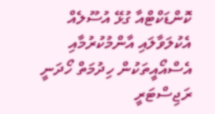ކޮންޑަކްޓްއާ ގުޅޭ އުސޫލެއް އެކުލަވާލައި އާންމުކުރުމާއި އެސްއޯއީތަކުން ހިދުމަތް ހޯދަނީ ރަޖިސްޓަރީ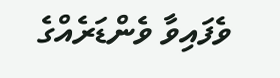ވެފައިވާ ވެންޑަރެއްގެ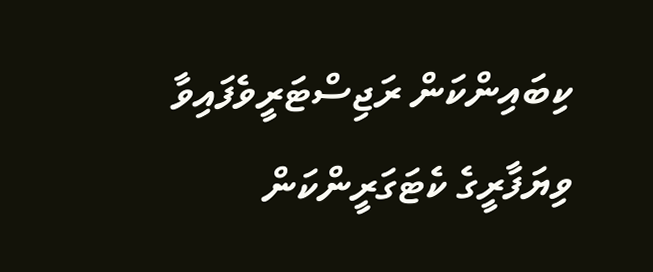ކިބައިންކަން ރަޖިސްޓަރީވެފައިވާ ވިޔަފާރީގެ ކެޓަގަރީންކަން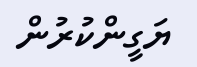ޔަގީންކުރުން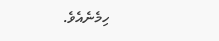ހިމެނެއެވެ.